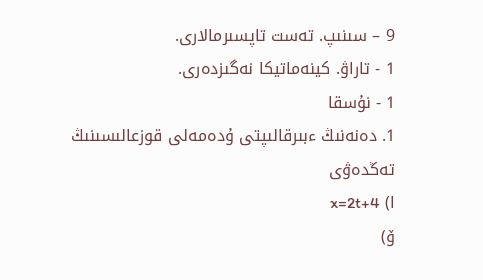9 – سىنىپ. تەست تاپسىرمالارى.
1 - تاراۋ. كينەماتيكا نەگىزدەرى.
1 - نۇسقا
1. دەنەنىڭ ءبىرقالىپتى ۇدەمەلى قوزعالىسىنىڭ تەڭدەۋى
ا) x=2t+4
ۆ)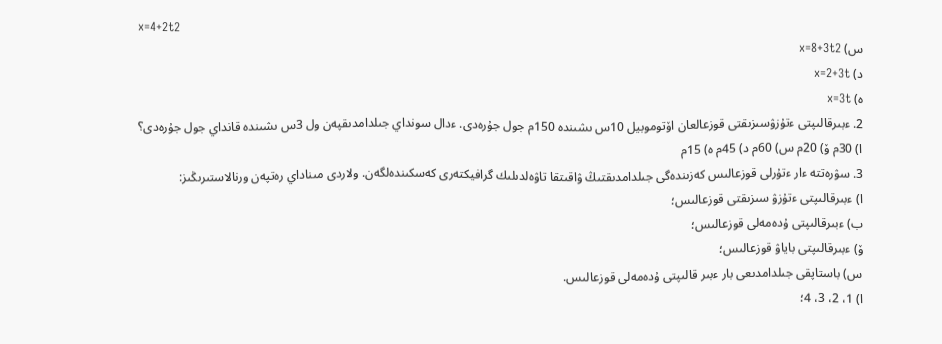x=4+2t2
س) x=8+3t2
د) x=2+3t
ە) x=3t
2. ءبىرقالىپتى ءتۇزۋسىزىقتى قوزعالعان اۆتوموبيل 10س ىشىندە 150م جول جۇرەدى. ءدال سونداي جىلدامدىقپەن ول 3س ىشىندە قانداي جول جۇرەدى؟
ا) 30م ۆ) 20م س) 60م د) 45م ە) 15م
3. سۋرەتتە ءار ءتۇرلى قوزعالىس كەزىندەگى جىلدامدىقتىڭ ۋاقىتقا تاۋەلدىلىك گرافيكتەرى كەسكىندەلگەن. ولاردى مىناداي رەتپەن ورنالاستىرىڭىز:
ا) ءبىرقالىپتى ءتۇزۋ سىزىقتى قوزعالىس؛
ب) ءبىرقالىپتى ۇدەمەلى قوزعالىس؛
ۆ) ءبىرقالىپتى باياۋ قوزعالىس؛
س) باستاپقى جىلدامدىعى بار ءبىر قالىپتى ۇدەمەلى قوزعالىس.
ا) 1، 2، 3، 4؛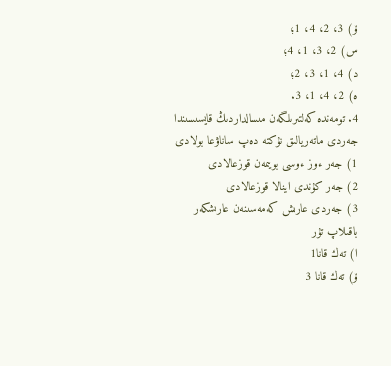ۆ) 3، 2، 4، 1؛
س) 2، 3، 1، 4؛
د) 4، 1، 3، 2؛
ە) 2، 4، 1، 3.
4. تومەندە كەلتىرىلگەن مىسالداردىڭ قايسىسىندا جەردى ماتەريالىق نۇكتە دەپ ساناۋعا بولادى
1) جەر ءوز ءوسى بويىمەن قوزعالادى
2) جەر كۇندى اينالا قوزعالادى
3) جەردى عارىش كەمەسىنەن عارىشكەر باقىلاپ تۇر
ا) تەك قانا1
ۆ) تەك قانا 3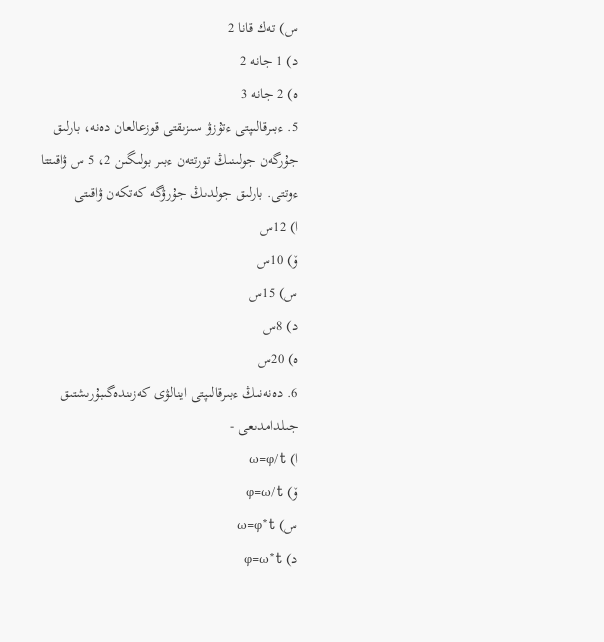س) تەك قانا 2
د) 1 جانە 2
ە) 2 جانە 3
5. ءبىرقالىپتى ءتۇزۋ سىزىقتى قوزعالعان دەنە، بارلىق جۇرگەن جولىنىڭ تورتتەن ءبىر بولىگىن 2، 5 س ۋاقىتتا ءوتتى. بارلىق جولدىڭ جۇرۋگە كەتكەن ۋاقىتى
ا) 12س
ۆ) 10س
س) 15س
د) 8س
ە) 20س
6. دەنەنىڭ ءبىرقالىپتى اينالۋى كەزىندەگىبۇرىشتىق جىلدامدىعى -
ا) ω=φ/t
ۆ) φ=ω/t
س) ω=φ*t
د) φ=ω*t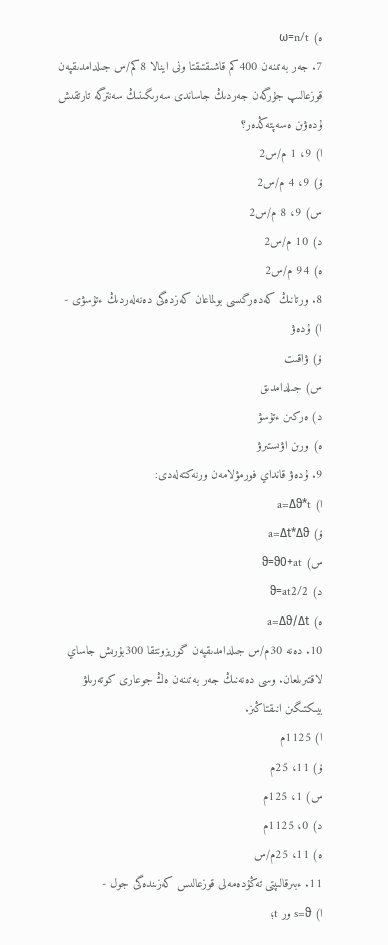ە) ω=n/t
7. جەر بەتىنەن 400كم قاشىقتىقتا ونى اينالا 8كم/س جىلدامدىقپەن قوزعالىپ جۇرگەن جەردىڭ جاساندى سەرىگىنىڭ سەنترگە تارتقىش ۇدەۋىن ەسەپتەڭدەر؟
ا) 9، 1 م/س2
ۆ) 9، 4 م/س2
س) 9، 8 م/س2
د) 10 م/س2
ە) 94 م/س2
8. ورتانىڭ كەدەرگىسى بولماعان كەزدەگى دەنەلەردىڭ ءتۇسۋى -
ا) ۇدەۋ
ۆ) ۋاقىت
س) جىلدامدىق
د) ەركىن ءتۇسۋ
ە) ورىن اۋىستىرۋ
9. ۇدەۋ قانداي فورمۋلامەن ورنەكتەلەدى:
ا) a=Δϑ*t
ۆ) a=Δt*Δϑ
س) ϑ=ϑ0+at
د) ϑ=at2/2
ە) a=Δϑ/Δt
10. دەنە 30م/س جىلدامدىقپەن گوريزونتقا 300بۇرىش جاساي لاقتىرىلعان. وسى دەنەنىڭ جەر بەتىنەن ەڭ جوعارى كوتەرىلۋ بيىكتىگىن انىقتاڭىز.
ا) 1125م
ۆ) 11، 25م
س) 1، 125م
د) 0، 1125م
ە) 11، 25م/س
11. ءبىرقالىپتى تەڭۇدەمەلى قوزعالىس كەزىندەگى جول -
ا) s=ϑ ور t؛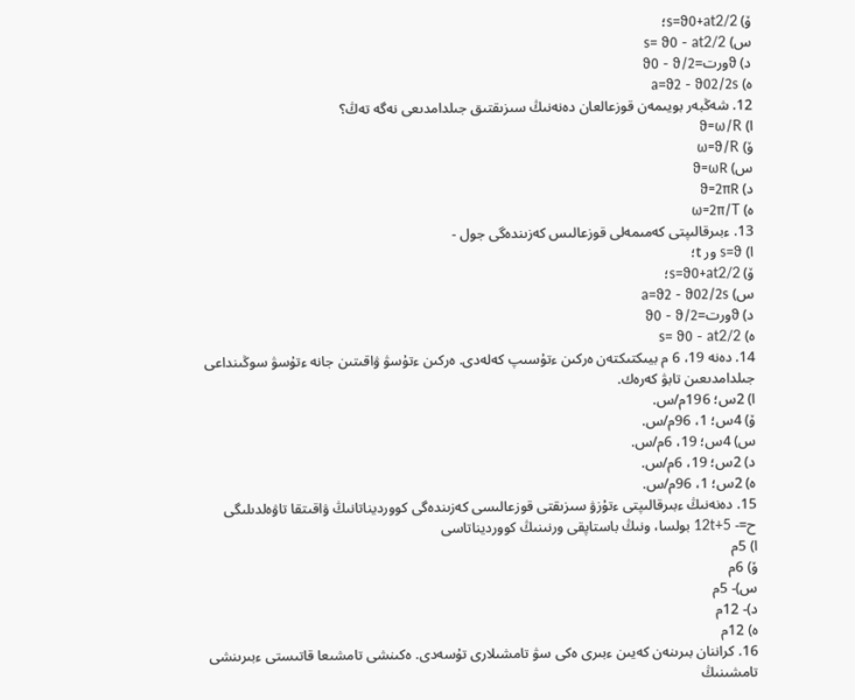ۆ) s=ϑ0+at2/2؛
س) s= ϑ0 - at2/2
د) ϑورت=ϑ0 - ϑ/2
ە) a=ϑ2 - ϑ02/2s
12. شەڭبەر بويىمەن قوزعالعان دەنەنىڭ سىزىقتىق جىلدامدىعى نەگە تەڭ؟
ا) ϑ=ω/R
ۆ) ω=ϑ/R
س) ϑ=ωR
د) ϑ=2πR
ە) ω=2π/T
13. ءبىرقالىپتى كەمىمەلى قوزعالىس كەزىندەگى جول -
ا) s=ϑ ور t؛
ۆ) s=ϑ0+at2/2؛
س) a=ϑ2 - ϑ02/2s
د) ϑورت=ϑ0 - ϑ/2
ە) s= ϑ0 - at2/2
14. دەنە 19، 6 م بيىكتىكتەن ەركىن ءتۇسىپ كەلەدى. ەركىن ءتۇسۋ ۋاقىتىن جانە ءتۇسۋ سوڭىنداعى جىلدامدىعىن تابۋ كەرەك.
ا) 2س؛ 196م/س.
ۆ) 4س؛ 1، 96م/س.
س) 4س؛ 19، 6م/س.
د) 2س؛ 19، 6م/س.
ە) 2س؛ 1، 96م/س.
15. دەنەنىڭ ءبىرقالىپتى ءتۇزۋ سىزىقتى قوزعالىسى كەزىندەگى كوورديناتانىڭ ۋاقىتقا تاۋەلدىلىگى
ح=- 5+12t بولسا، ونىڭ باستاپقى ورنىنىڭ كوورديناتاسى
ا) 5م
ۆ) 6م
س)- 5م
د)- 12م
ە) 12م
16. كراننان بىرىنەن كەيىن ءبىرى ەكى سۋ تامشىلارى تۇسەدى. ەكىنشى تامشىعا قاتىستى ءبىرىنشى تامشىنىڭ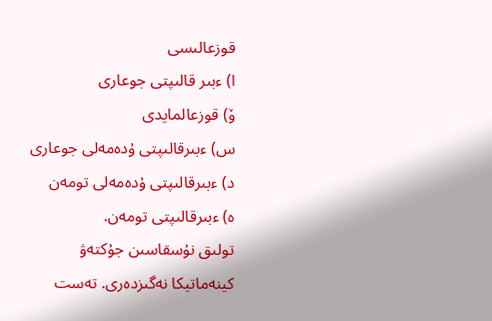قوزعالىسى
ا) ءبىر قالىپتى جوعارى
ۆ) قوزعالمايدى
س) ءبىرقالىپتى ۇدەمەلى جوعارى
د) ءبىرقالىپتى ۇدەمەلى تومەن
ە) ءبىرقالىپتى تومەن.
تولىق نۇسقاسىن جۇكتەۋ
كينەماتيكا نەگىزدەرى. تەست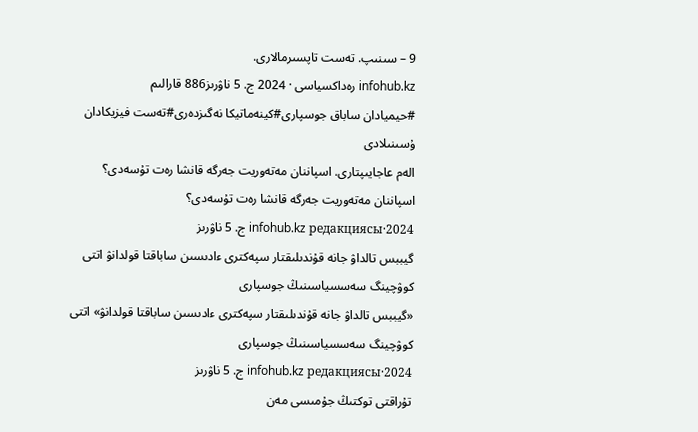9 – سىنىپ. تەست تاپسىرمالارى.
infohub.kz رەداكسياسى · 2024 ج. 5 ناۋرىز886 قارالىم
#حيميادان ساباق جوسپارى#كينەماتيكا نەگىزدەرى#تەست فيزيكادان
ۇسىنىلادى
الەم عاجايىپتارى. اسپاننان مەتەوريت جەرگە قانشا رەت تۇسەدى؟
اسپاننان مەتەوريت جەرگە قانشا رەت تۇسەدى؟
infohub.kz редакциясы·2024 ج. 5 ناۋرىز
گيببس تالداۋ جانە قۇندىلىقتار سپەكترى ءادىسىن ساباقتا قولدانۋ اتتى كوۋچينگ سەسسياسىنىڭ جوسپارى
«گيببس تالداۋ جانە قۇندىلىقتار سپەكترى ءادىسىن ساباقتا قولدانۋ» اتتى كوۋچينگ سەسسياسىنىڭ جوسپارى
infohub.kz редакциясы·2024 ج. 5 ناۋرىز
تۇراقتى توكتىڭ جۇمىسى مەن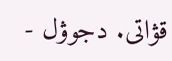قۋاتى. دجوۋل -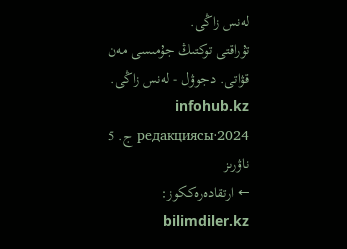لەنس زاڭى.
تۇراقتى توكتىڭ جۇمىسى مەن قۋاتى. دجوۋل - لەنس زاڭى.
infohub.kz редакциясы·2024 ج. 5 ناۋرىز
← ارتقادەرەككوز: bilimdiler.kz